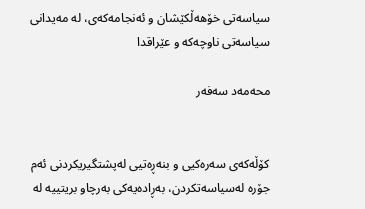سیاسه‌تی خۆهه‌ڵكێشان و ئه‌نجامه‌كه‌ی، له‌ مه‌یدانی سیاسه‌تی ناوچه‌كه‌ و عێراقدا

محه‌مه‌د سه‌فه‌ر


كۆڵه‌كه‌ی سه‌ره‌كیی و بنه‌ڕه‌تیی له‌پشتگیریكردنی ئه‌م جۆره‌ له‌سیاسه‌تكردن، به‌ڕاده‌یه‌كی به‌رچاو بریتییه‌ له‌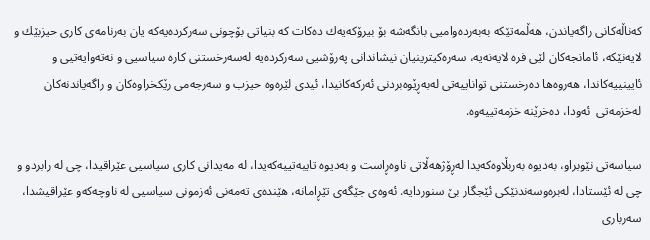كه‌ناڵه‌كانی راگه‌یاندن، هه‌ڵمه‌تێكه‌ به‌به‌رده‌وامیی بانگه‌شه‌ بۆ بیرۆكه‌یه‌ك ده‌كات كه‌ بنیاتی بۆچونی سه‌ركرده‌یه‌كه‌ یان به‌رنامه‌ی كاری حیزبێك و لایه‌نێكه‌، ئامانجه‌كان لێی فره‌ لایه‌نه‌یه‌، سه‌ره‌كیترینیان نیشاندانی په‌رۆشیی سه‌ركرده‌یه‌ له‌سه‌رخستنی كاره‌ سیاسیی و نه‌ته‌وایه‌تیی و ئایینییه‌كاندا، هه‌روه‌ها ده‌رخستنی تواناییه‌تی له‌به‌ڕێوه‌بردنی ئه‌ركه‌كانیدا، ئیدی لێره‌وه‌ حیزب و سه‌رجه‌می رێكخراوه‌كان و راگه‌یاندنه‌كان له‌خزمه‌تی  ئه‌ودا، ده‌خرێنه‌ خزمه‌تییه‌وه‌.

سیاسه‌تی نێوبراو، به‌دیوه‌ به‌ربڵاوه‌كه‌یدا له‌ڕۆژهه‌ڵاتی ناوه‌ڕاست و به‌دیوه‌ تایبه‌تییه‌كه‌یدا، له‌ مه‌یدانی كاری سیاسیی عێراقیدا، چی له‌ رابردو و چی له‌ ئێستادا، له‌بره‌وسه‌ندنێكی ئێجگار بێ سنوردایه‌. ئه‌وه‌ی جێگه‌ی تێڕامانه‌، هێنده‌ی ته‌مه‌نی ئه‌زمونی سیاسیی له‌ ناوچه‌كه‌و عێراقیشدا، سه‌رباری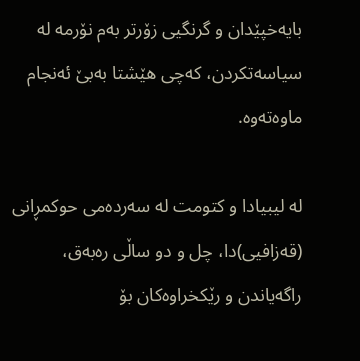بایه‌خپێدان و گرنگیی زۆرتر به‌م نۆرمه‌ له‌ سیاسه‌تكردن، كه‌چی هێشتا به‌بێ ئه‌نجام ماوه‌ته‌وه‌.

له‌ لیبیادا و كتومت له‌ سه‌رده‌می حوكمڕانی (قه‌زافیی)دا، چل و دو ساڵی ره‌به‌ق، راگه‌یاندن و رێكخراوه‌كان بۆ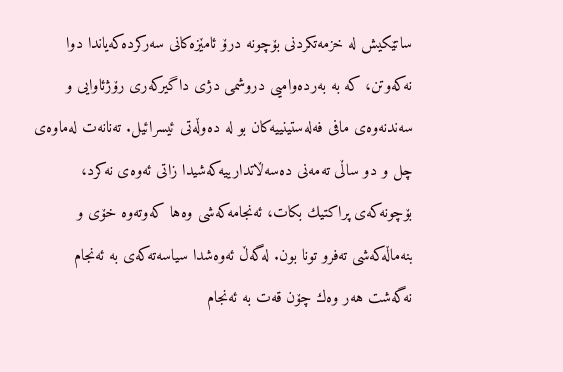ساتێكیش له‌ خزمه‌تكردنی بۆچونه‌ درۆ ئامێزه‌كانی سه‌ركرده‌كه‌یاندا دوا نه‌كه‌وتن، كه‌ به‌ به‌رده‌وامیی دروشمی دژی داگیركه‌ری رۆژئاوایی و سه‌ندنه‌وه‌ی مافی فه‌له‌ستینییه‌كان بو له‌ ده‌وڵه‌تی ئیسرائیل. ته‌نانه‌ت له‌ماوه‌ی چل و دو ساڵی ته‌مه‌نی ده‌سه‌ڵاتدارییه‌كه‌شیدا زاتی ئه‌وه‌ی نه‌كرد، بۆچونه‌كه‌ی پراكتیك بكات، ئه‌نجامه‌كه‌شی وه‌ها كه‌وته‌وه‌ خۆی و بنه‌ماڵه‌كه‌شی ته‌فرو تونا بون. له‌گه‌ڵ ئه‌وه‌شدا سیاسه‌ته‌كه‌ی به‌ ئه‌نجام نه‌گه‌شت هه‌ر وه‌ك چۆن قه‌ت به‌ ئه‌نجام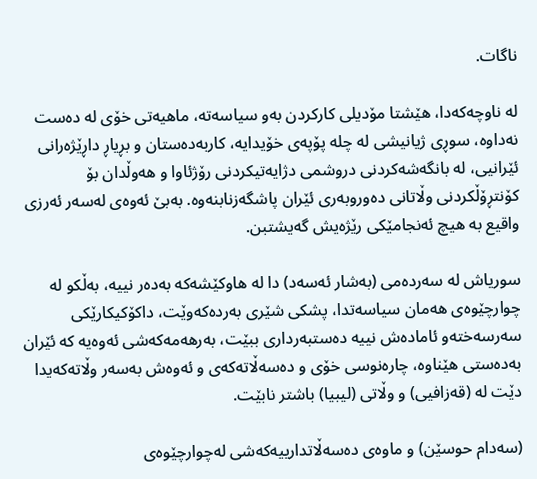ناگات.

له‌ ناوچه‌كه‌دا، هێشتا مۆدیلی كاركردن به‌و سیاسه‌ته‌، ماهیه‌تی خۆی له‌ ده‌ست نه‌داوه‌، سوڕی ژیانیشی له‌ چله‌ پۆپه‌ی خۆیدایه‌، كاربه‌ده‌ستان و بڕیاڕ داڕێژه‌رانی ئێرانیی، له‌ بانگه‌شه‌كردنی دروشمی دژایه‌تیكردنی رۆژئاوا و هه‌وڵدان بۆ كۆنتڕۆڵكردنی وڵاتانی ده‌وروبه‌ری ئێران پاشگه‌زنابنه‌وه‌. به‌بێ ئه‌وه‌ی له‌سه‌ر ئه‌رزی واقیع به‌ هیچ ئه‌نجامێكی رێژه‌یش گه‌یشتبن.

سوریاش له‌ سه‌رده‌می (به‌شار ئه‌سه‌د) دا له‌ هاوكێشه‌كه‌ به‌ده‌ر نییه‌، به‌ڵكو له‌ چوارچێوه‌ی هه‌مان سیاسه‌تدا، پشكی شێری به‌رده‌كه‌وێت، داكۆكیكارێكی سه‌رسه‌خته‌و ئاماده‌ش نییه‌ ده‌ستبه‌رداری ببێت، به‌رهه‌مه‌كه‌شی ئه‌وه‌یه‌ كه‌ ئێران به‌ده‌ستی هێناوه‌، چاره‌نوسی خۆی و ده‌سه‌ڵاته‌كه‌ی و ئه‌وه‌ش به‌سه‌ر وڵاته‌كه‌یدا دێت له‌ (قه‌زافیی) و وڵاتی (لیبیا) باشتر نابێت.

(سه‌دام حوسێن) و ماوه‌ی ده‌سه‌ڵاتدارییه‌كه‌شی له‌چوارچێوه‌ی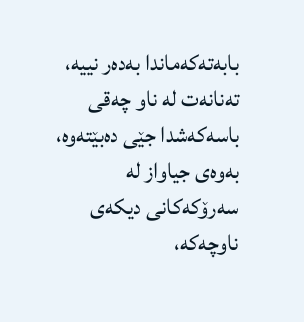بابه‌ته‌كه‌ماندا به‌ده‌ر نییه‌، ته‌نانه‌ت له‌ ناو چه‌قی باسه‌كه‌شدا جێی ده‌بێته‌وه‌، به‌وه‌ی جیاواز له‌ سه‌رۆكه‌كانی دیكه‌ی ناوچه‌كه‌،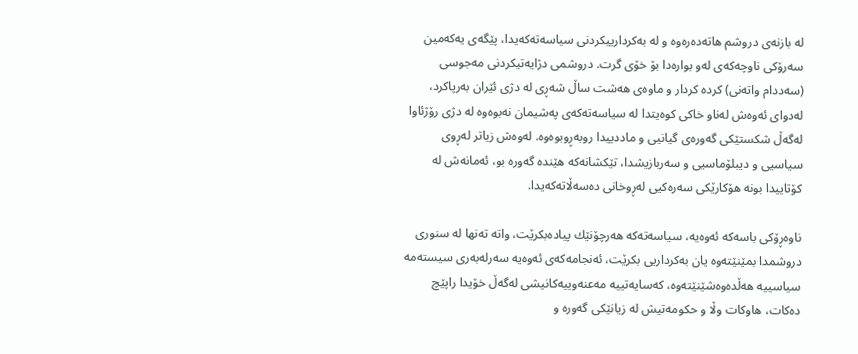له‌ بازنه‌ی دروشم هاته‌ده‌ره‌وه‌ و له‌ به‌كردارییكردنی سیاسه‌ته‌كه‌یدا، پێگه‌ی یه‌كه‌مین سه‌رۆكی ناوچه‌كه‌ی له‌و بواره‌دا بۆ خۆی گرت. دروشمی دژایه‌تیكردنی مه‌جوسی (سه‌ددام واته‌نی) كرده‌ كردار و ماوه‌ی هه‌شت ساڵ شه‌ڕی له‌ دژی ئێران به‌رپاكرد، له‌دوای ئه‌وه‌ش له‌ناو خاكی كوه‌یتدا له‌ سیاسه‌تەكه‌ی په‌شیمان نه‌بوه‌وه‌ له‌ دژی رۆژئاوا له‌گه‌ڵ شكستێكی گه‌وره‌ی گیانیی و ماددییدا روبه‌ڕوبوه‌وه‌. له‌وه‌ش زیاتر له‌ڕوی سیاسیی و دیبلۆماسیی و سه‌ربازیشدا، تێكشانه‌كه‌ هێنده‌ گه‌وره‌ بو، ئه‌مانه‌ش له‌ كۆتاییدا بونه‌ هۆكارێكی سه‌ره‌كیی له‌ڕوخانی ده‌سه‌ڵاته‌كه‌یدا.

ناوه‌ڕۆكی باسه‌كه‌ ئه‌وه‌یه‌، سیاسه‌ته‌كه‌ هه‌رچۆنێك پیاده‌بكرێت، واته‌ ته‌نها له‌ سنوری دروشمدا بمێنێته‌وه‌ یان به‌كرداریی بكرێت، ئه‌نجامه‌كه‌ی ئه‌وه‌یه‌ سه‌رله‌به‌ری سیسته‌مه‌ سیاسییه‌ هه‌ڵده‌وه‌شێنێته‌وه‌، كه‌سایه‌تییه‌ مه‌عنه‌وییه‌كانیشی له‌گه‌ڵ خۆیدا راپێچ ده‌كات، هاوكات وڵا و حكومه‌تیش له‌ زیانێكی گه‌وره‌ و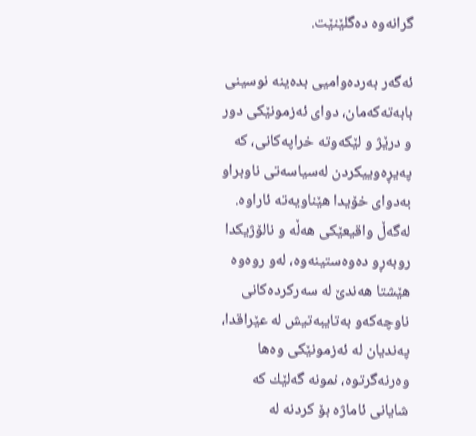گرانه‌وه‌ ده‌گلێنێت.

ئه‌گه‌ر به‌رده‌وامیی بده‌ینه‌ نوسینی بابه‌ته‌كه‌مان، دوای ئه‌زمونێكی دور و درێژ و لێكه‌وته‌ خراپه‌كانی، كه‌ په‌یڕه‌وییكردن له‌سیاسه‌تی ناوبراو به‌دوای خۆیدا هێناویه‌ته‌ ئاراوه‌. له‌گه‌ڵ واقیعێكی هه‌ڵه‌ و نالۆژیكدا روبه‌ڕو ده‌وه‌ستینه‌وه‌، له‌و روه‌وه‌ هێشتا هه‌ندێ له‌ سه‌ركرده‌كانی ناوچه‌كه‌و به‌تایبه‌تیش له‌ عێراقدا، په‌ندیان له‌ ئه‌زمونێكی وه‌ها وه‌رنه‌گرتوه‌، نمونه‌ گه‌لێك كه‌ شایانی ئاماژه‌ بۆ كردنه‌ له‌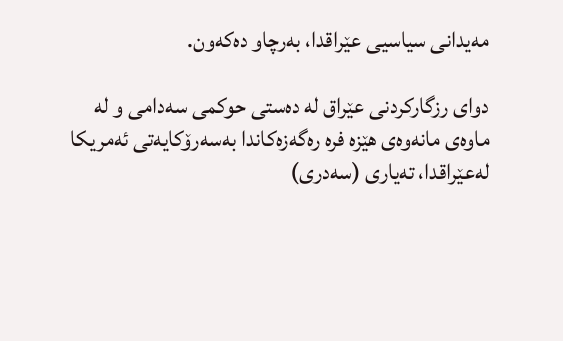مه‌یدانی سیاسیی عێراقدا، به‌رچاو ده‌كه‌ون.

دوای رزگاركردنی عێراق له‌ ده‌ستی حوكمی سه‌دامی و له‌ ماوه‌ی مانه‌وه‌ی هێزه‌ فره‌ ره‌گه‌زه‌كاندا به‌سه‌رۆكایه‌تی ئه‌مریكا له‌عێراقدا، ته‌یاری (سه‌دری)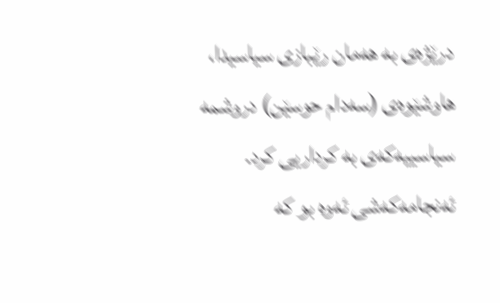درێژه‌ی به‌ هه‌مان رێبازی سیاسیدا، هاوشێوه‌ی (سه‌دام حوسێن) دروشمه‌ سیاسییه‌كه‌ی به‌ كرداریی كرد. ئه‌نجامه‌كه‌شی ئه‌وه‌ بو كه‌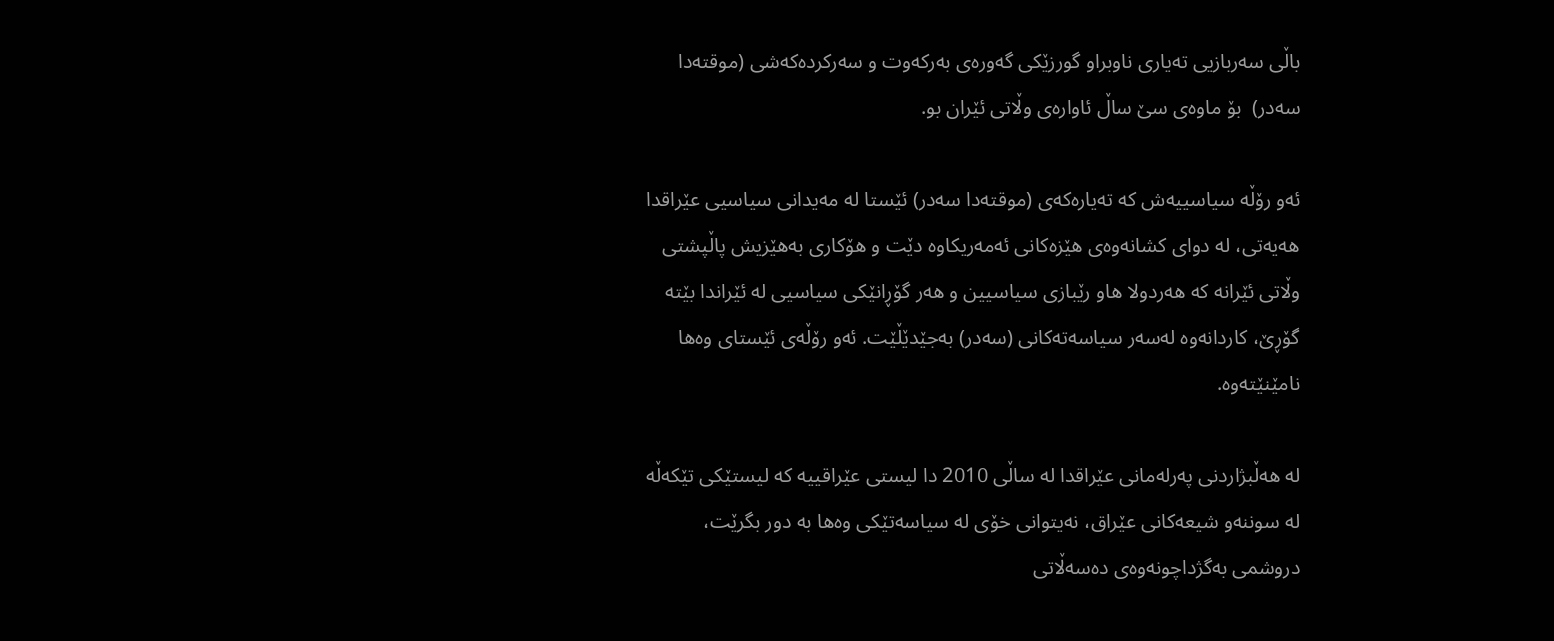باڵی سه‌ربازیی ته‌یاری ناوبراو گورزێكی گه‌وره‌ی به‌ركه‌وت و سه‌ركرده‌كه‌شی (موقتەدا‌ سه‌در)  بۆ ماوه‌ی سێ ساڵ ئاواره‌ی وڵاتی ئێران بو.

ئه‌و رۆڵه‌ سیاسییه‌ش كه‌ ته‌یاره‌كه‌ی (موقتەدا سه‌در) ئێستا له‌ مه‌یدانی سیاسیی عێراقدا هه‌یه‌تی، له‌ دوای كشانه‌وه‌ی هێزه‌كانی ئه‌مەریكاوه‌ دێت و هۆكاری به‌هێزیش پاڵپشتی وڵاتی ئێرانه‌ كه‌ هه‌ردولا هاو رێبازی سیاسیین و هه‌ر گۆڕانێكی سیاسیی له‌ ئێراندا بێته‌ گۆڕێ، كاردانه‌وه‌ له‌سه‌ر سیاسه‌ته‌كانی (سه‌در) به‌جێدێڵێت. ئه‌و رۆڵه‌ی ئێستای وه‌ها نامێنێته‌وه‌.

له‌ هه‌ڵبژاردنی په‌رله‌مانی عێراقدا له‌ ساڵی 2010 دا لیستی عێراقییه‌ كه‌ لیستێكی تێكه‌ڵه‌ له‌ سوننه‌و شیعه‌كانی عێراق، نه‌یتوانی خۆی له‌ سیاسه‌تێكی وه‌ها به‌ دور بگرێت، دروشمی به‌گژداچونه‌وه‌ی ده‌سه‌ڵاتی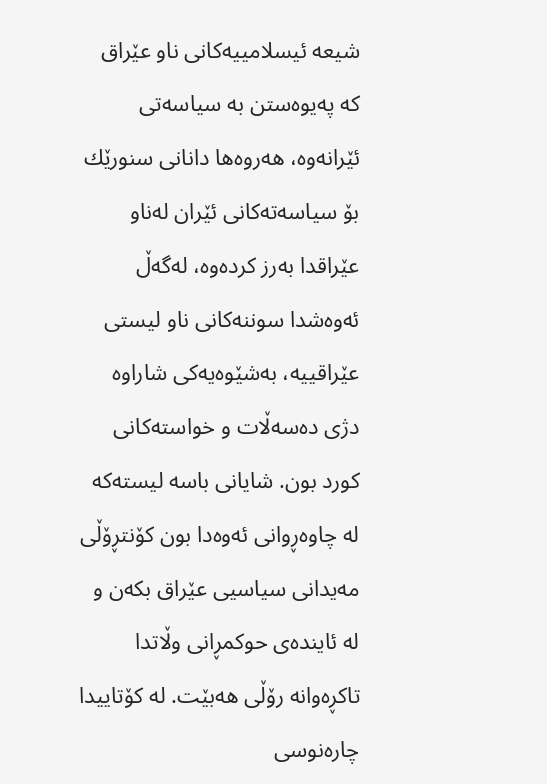شیعه‌ ئیسلامییه‌كانی ناو عێراق كه‌ په‌یوه‌ستن به‌ سیاسه‌تی ئێرانه‌وه‌، هه‌روه‌ها دانانی سنورێك بۆ سیاسه‌ته‌كانی ئێران له‌ناو عێراقدا به‌رز كرده‌وه‌، له‌گه‌ڵ ئه‌وه‌شدا سوننه‌كانی ناو لیستی عێراقییه‌، به‌شێوه‌یه‌كی شاراوه‌ دژی ده‌سه‌ڵات و خواسته‌كانی كورد بون. شایانی باسه‌ لیسته‌كه‌ له‌ چاوه‌ڕوانی ئه‌وه‌دا بون كۆنتڕۆڵی مه‌یدانی سیاسیی عێراق بكه‌ن و له‌ ئاینده‌ی حوكمڕانی وڵاتدا تاكڕه‌وانه‌ رۆڵی هه‌بێت. له‌ كۆتاییدا چاره‌نوسی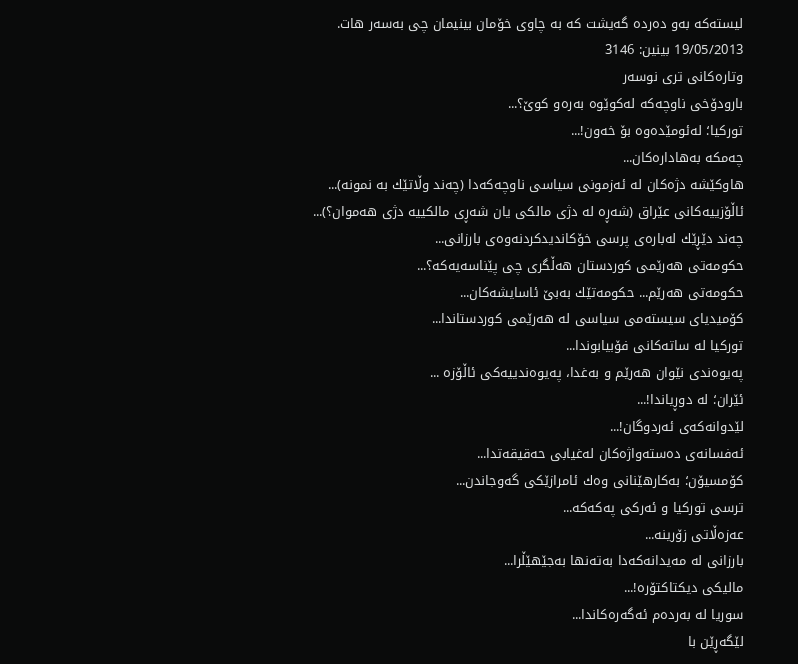لیسته‌كه‌ به‌و ده‌رده‌ گه‌یشت كه‌ به‌ چاوی خۆمان بینیمان چی به‌سه‌ر هات.
19/05/2013 بینین: 3146
وتاره‌کانی تری نوسه‌ر
بارودۆخی ناوچه‌كه‌ له‌كوێوه‌ به‌ره‌و كوێ؟...
توركیا؛ له‌ئومێده‌وه‌ بۆ خه‌ون!...
چه‌مكه‌ به‌هاداره‌كان...
هاوكێشه‌ دژه‌كان له‌ ئه‌زمونی سیاسی ناوچه‌كه‌دا (چه‌ند وڵاتێك به‌ نمونه‌)...
ئاڵۆزییه‌كانی عێراق (شه‌ڕه‌ له‌ دژی مالكی یان شه‌ڕی مالكییه‌ دژی هه‌موان؟)...
چه‌ند دێڕێك له‌باره‌ی پرسی خۆكاندیدكردنه‌وه‌ی بارزانی...
حكومه‌تی هه‌رێمی كوردستان هه‌ڵگری چی پێناسه‌یه‌كه‌؟...
حكومه‌تی هه‌رێم... حكومه‌تێك به‌بێ ئاسایشه‌كان...
كۆمیدیای سیسته‌می سیاسی له‌ هه‌رێمی كوردستاندا...
توركیا له‌ ساته‌كانی فۆبیابوندا...
په‌یوه‌ندی نێوان هه‌رێم و به‌غدا، په‌یوه‌ندییه‌كی ئاڵۆزه ...
ئێران؛ لە دوڕیاندا!...
لێدوانه‌كه‌ی ئه‌ردوگان!...
ئه‌فسانه‌ی ده‌سته‌واژه‌كان له‌غیابی حه‌قیقه‌تدا...
كۆمسیۆن؛ به‌كارهێنانی وه‌ك ئامرازێكی گه‌وجاندن...
ترسی توركیا و ئه‌ركی په‌كه‌كه‌...
عه‌زه‌ڵاتی زۆرینه‌...
بارزانی له‌ مه‌یدانه‌كه‌دا به‌ته‌نها به‌جێهێڵرا...
مالیکی دیکتاکتۆره‌!...
سوریا له‌ به‌رده‌م ئه‌گه‌ره‌كاندا...
لێگه‌ڕێن با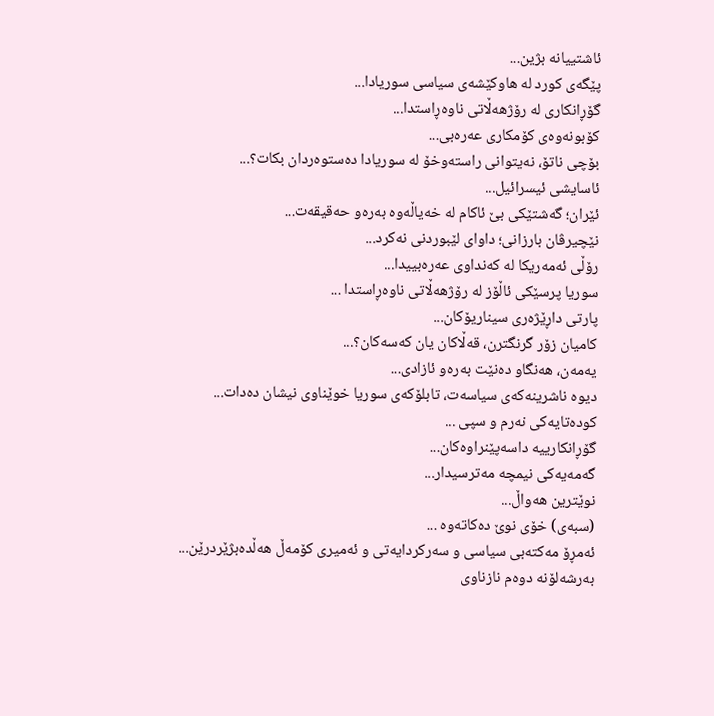ئاشتییانه‌ بژین...
پێگه‌ی كورد له‌ هاوكێشه‌ی سیاسی سوریادا...
گۆڕانکاری له‌ رۆژهه‌ڵاتی ناوه‌ڕاستدا...
كۆبونه‌وه‌ی كۆمكاری عه‌ره‌بی...
بۆچی ناتۆ، نه‌یتوانی راسته‌وخۆ له‌ سوریادا ده‌ستوه‌ردان بكات؟...
ئاسایشی ئیسرائیل...
ئێران؛ گه‌شتێكی بێ ئاكام له‌ خه‌یاڵه‌وه‌ به‌ره‌و حه‌قیقه‌ت...
نێچیرڤان بارزانی؛ داوای لێبوردنی نه‌كرد...
رۆڵی ئه‌مه‌ریكا له‌ كه‌نداوی عه‌ره‌بییدا...
سوریا پرسێكی ئاڵۆز له‌ رۆژهه‌ڵاتی ناوه‌ڕاستدا ...
پارتی داڕێژه‌ری سیناریۆكان...
كامیان زۆر گرنگترن، قه‌ڵاكان یان كه‌سه‌كان؟...
یه‌مه‌ن، هه‌نگاو ده‌نێت به‌ره‌و ئازادی...
دیوه‌ ناشرینه‌كه‌ی سیاسه‌ت، تابلۆكه‌ی سوریا خوێناوی نیشان ده‌دات...
كوده‌تایه‌كی نه‌رم و سپی ...
گۆڕانكارییه‌ داسه‌پێنراوه‌كان...
گه‌مه‌یه‌كی نیمچه‌ مه‌ترسیدار...
نوێترین هه‌واڵ...
(سبەى) خۆى نوێ دەکاتەوە ...
ئه‌مڕۆ مه‌كته‌بی‌ سیاسی‌ و سه‌ركردایه‌تی‌ و ئه‌میری‌ كۆمه‌ڵ هەڵدەبژێردرێن...
به‌رشه‌لۆنه‌ دوه‌م نازناوی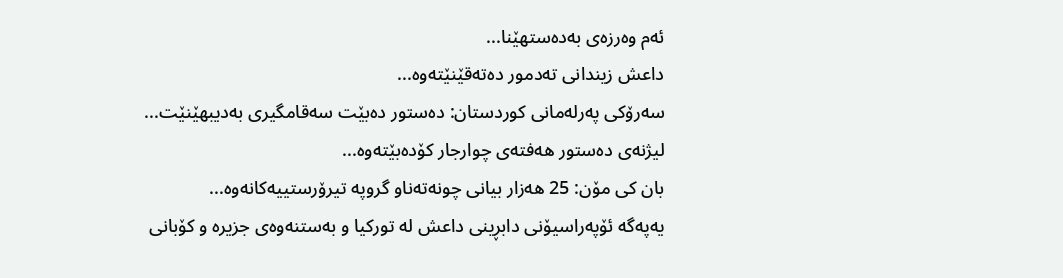ئه‌م وه‌رزه‌ی به‌ده‌ستهێنا...
داعش زیندانی تەدمور دەتەقێنێتەوە...
سەرۆكی پەرلەمانی كوردستان: دەستور دەبێت سەقامگیری بەدیبهێنێت...
لیژنەی دەستور هەفتەی چوارجار كۆدەبێتەوە...
بان كی مۆن: 25 هەزار بیانی چونەتەناو گروپە تیرۆرستییەكانەوە...
یەپەگە ئۆپەراسیۆنی دابڕینی داعش لە تورکیا و بەستنەوەی جزیرە و کۆبانی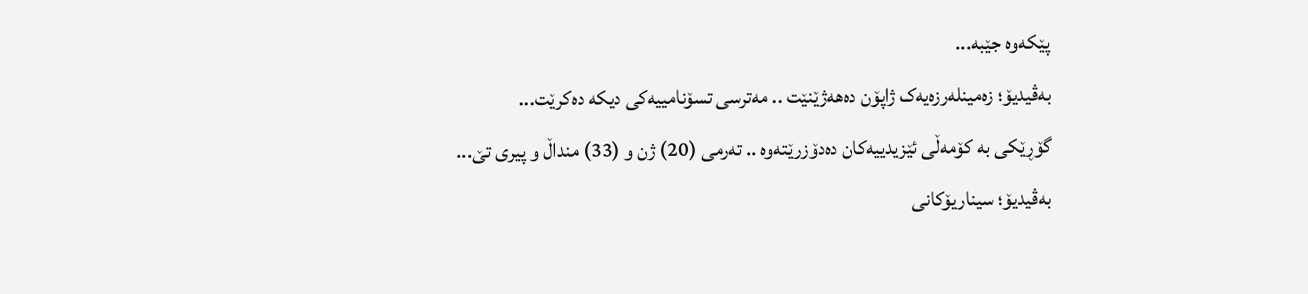پێکەوە جێبە...
بەڤیدیۆ؛ زەمینلەرزەیەک ژاپۆن دەهەژێنێت .. مەترسی تسۆنامییەکی دیکە دەکرێت...
گۆڕێکی بە کۆمەڵی ئێزیدییەکان دەدۆزرێتەوە .. تەرمی (20) ژن و (33) منداڵ و پیری تێ...
بەڤیدیۆ؛ سیناریۆکانی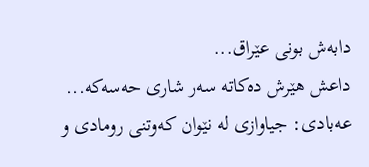دابەش بونی عێراق...
داعش هێرش دەکاتە سەر شاری حەسەکە...
عه‌بادی: جیاوازی له‌ نێوان کەوتنی رومادی و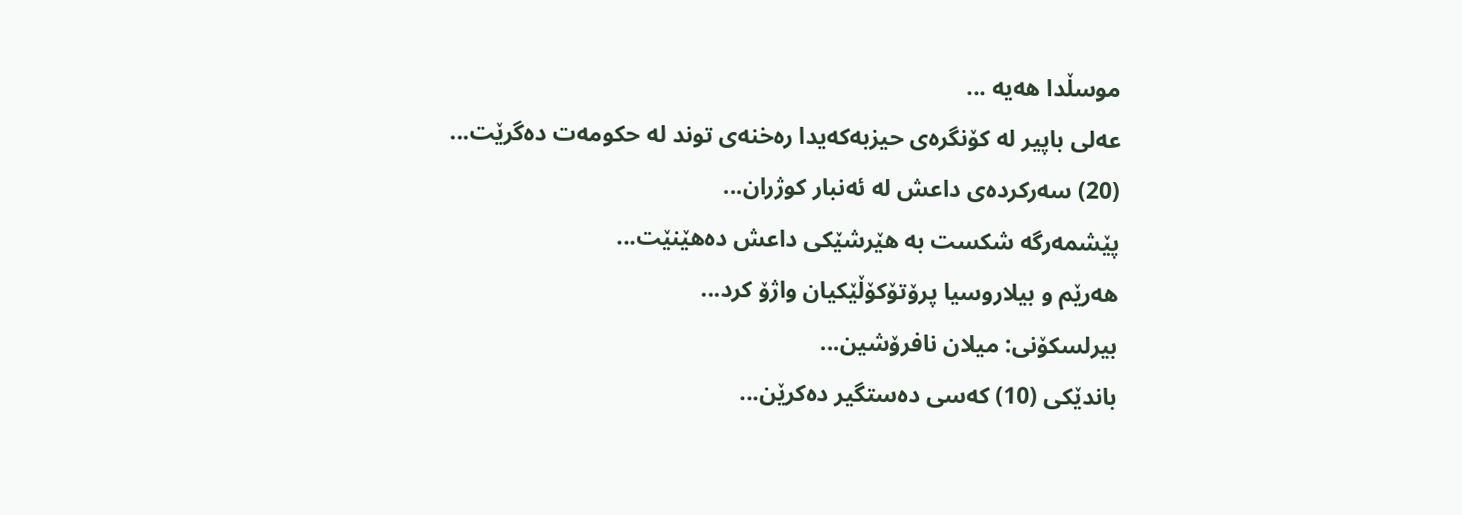موسڵدا هه‌یه‌ ...
عەلی باپیر لە کۆنگرەی حیزبەکەیدا رەخنەی توند لە حکومەت دەگرێت...
(20) سه‌ركرده‌ی داعش لە ئەنبار کوژران...
پێشمەرگە شكست بە هێرشێكی داعش دەهێنێت...
هەرێم و بیلاروسیا پرۆتۆکۆڵێکیان واژۆ کرد...
بیرلسكۆنی: میلان نافرۆشین...
باندێکی (10) کەسى دەستگیر دەکرێن...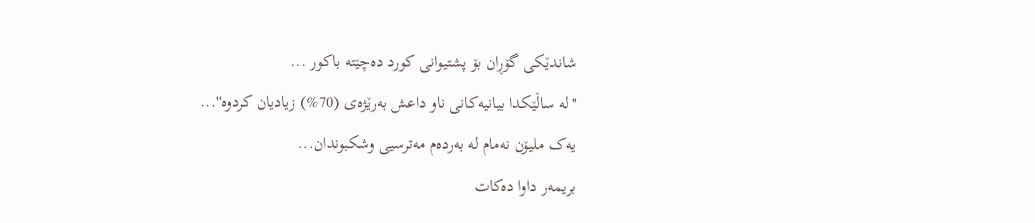شاندێکى گۆڕان بۆ پشتیوانی کورد دەچێتە باکور ...
''لە ساڵێکدا بیانیه‌كانی ناو داعش بەرێژەى (70%) زیادیان کردوە''...
یەک ملیۆن نەمام لە بەردەم مەترسیی وشکبوندان...
بریمه‌ر داوا دەکات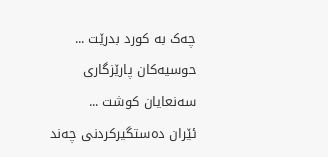چەک بە کورد بدرێت ...
حوسیەکان پارێزگارى سەنعایان کوشت ...
ئێران دەستگیرکردنى چه‌ند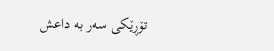تۆڕێكی‌ سه‌ر به‌ داعش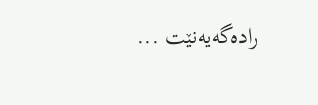رادەگەیەنێت ...